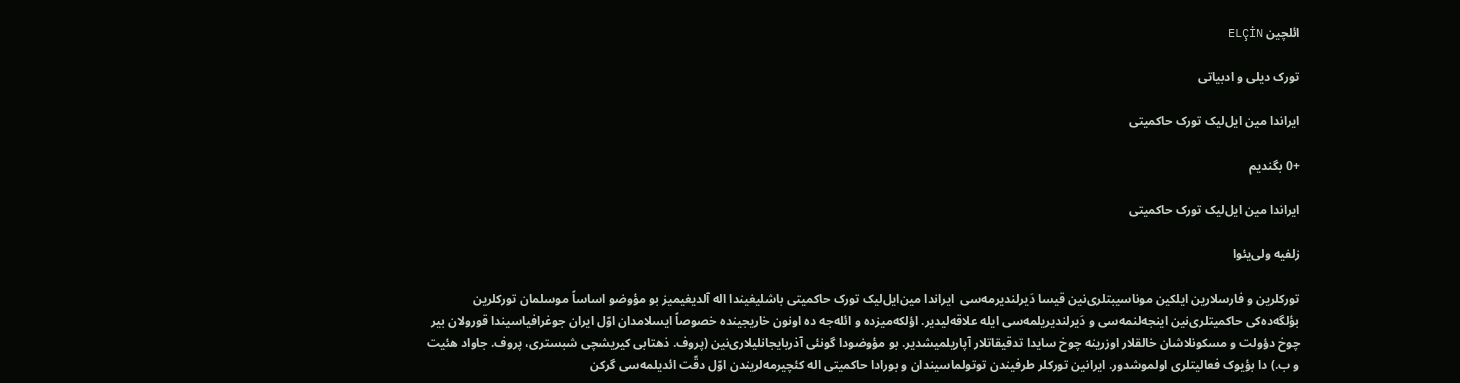ائلچین ELÇİN

تورک دیلی و ادبیاتی

ایرا‌ندا مین‌ ایل‌لیک تورک حاکمیتی

+0 بگندیم

ایرا‌ندا مین‌ ایل‌لیک تورک حاکمیتی

زلفیه ولی‌یئوا

تورکلرین و فارسلارین ایلکین موناسیبتلری‌نین قیسا دَیرلندیرمه‌سی  ایراندا مین‌ایل‌لیک تورک حاکمیتی باشلیغیندا اله آلدیغیمیز بو مؤوضو اساساً موسلمان تورکلرین بؤلگه‌ده‌کی حاکمیتلری‌‌نین اینجه‌لنمه‌سی و دَیرلندیریلمه‌سی ایله علاقه‌لیدیر. اؤلکه‌میزده و ائله‌جه ده اونون خاریجینده خصوصاً ایسلامدان اوّل ایران جوغرافیاسیندا قورولان بیر چوخ دؤولت و مسکونلاشان خالقلار اوزرینه چوخ سایدا تدقیقاتلار آپاریلمیشدیر. بو مؤوضودا گونئی آذربایجانلیلاری‌‌نین (پروف. ذهتابی کیریشچی شبستری، پروف. جاواد هئیت و ب.) دا بؤیوک فعالیتلری اولموشدور. ایرا‌نین تورکلر طرفیندن توتولماسیندان و بورادا حاکمیتی اله کئچیرمه‌لریندن‌ اوّل دقّت ائدیلمه‌سی گرکن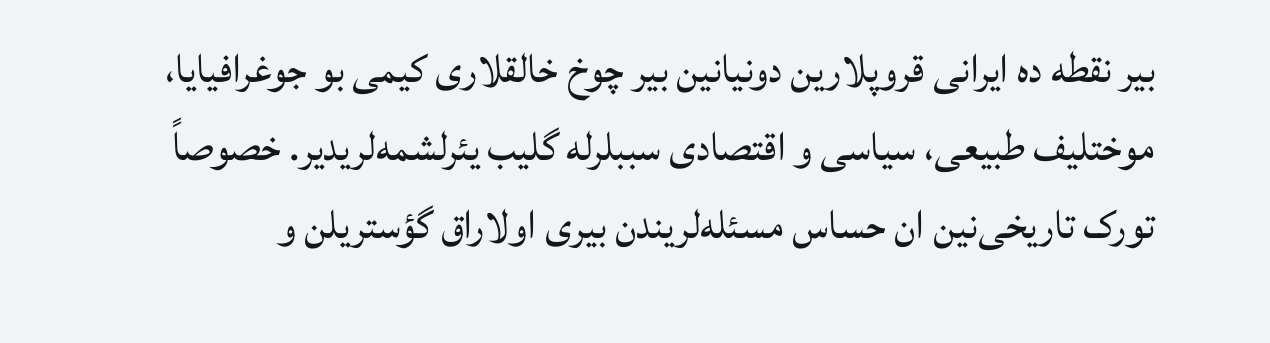بیر نقطه ده ایرانی قروپلارین دونیا‌نین بیر چوخ خالقلاری کیمی بو جوغرافیایا، موختلیف طبیعی، سیاسی و اقتصادی سببلرله گلیب یئرلشمه‌لریدیر. خصوصاً تورک تاریخی‌‌نین ان حساس مسئله‌لریندن بیری اولاراق گؤستریلن و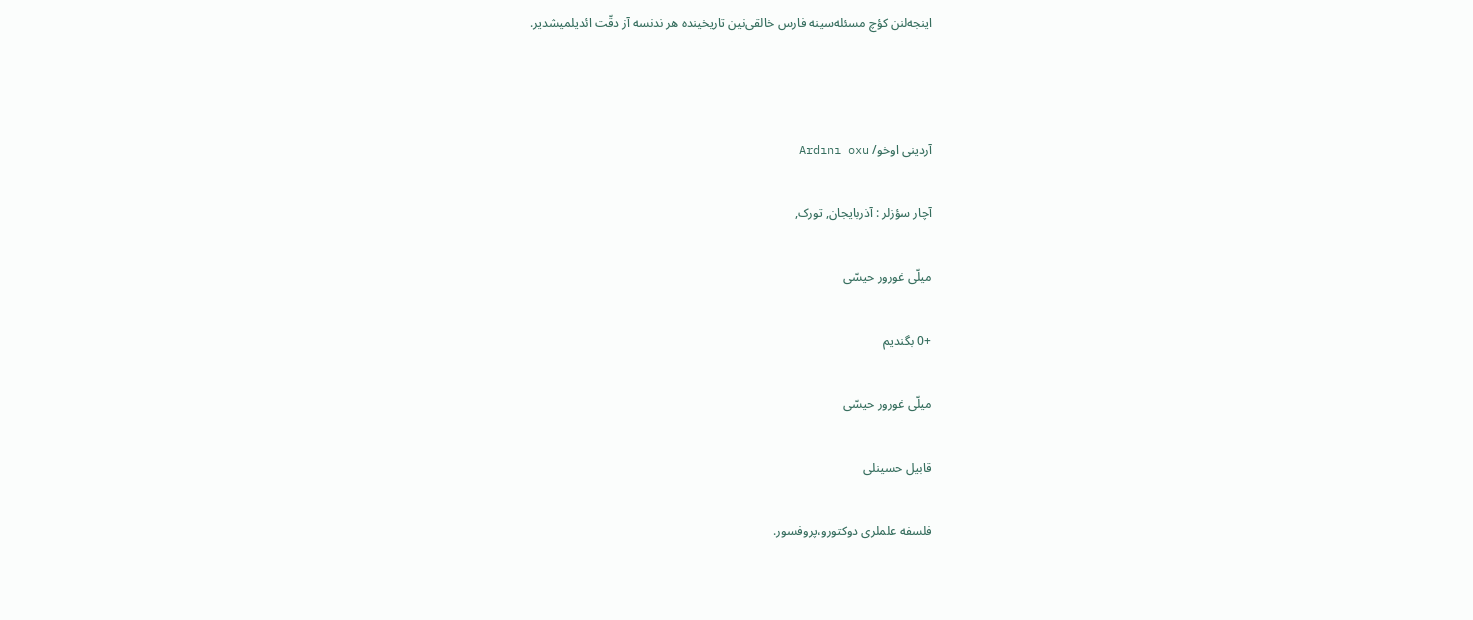اینجه‌لنن کؤچ مسئله‌سینه فارس خالقی‌نین تاریخینده هر ندنسه آز دقّت ائدیلمیشدیر.



آردینی اوخو/ Ardını oxu

آچار سؤزلر : آذربایجان, تورک,

میلّی غورور حیسّی

+0 بگندیم

میلّی غورور حیسّی

قابیل حسینلی

فلسفه علملری دوکتورو،پروفسور.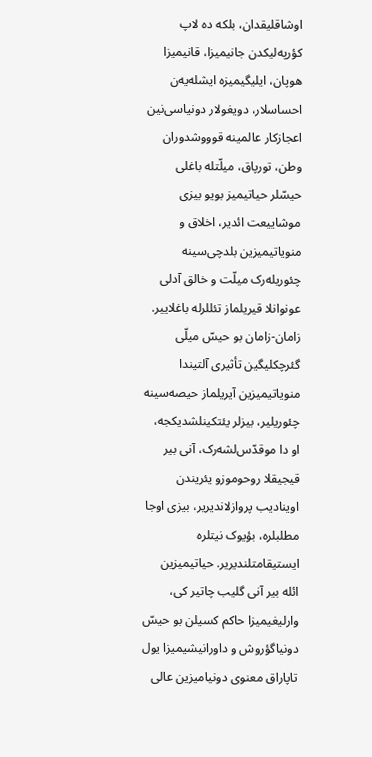اوشاقلیقدان، بلکه ده لاپ کؤرپه‌لیکدن جانیمیزا، قانیمیزا هوپان، ایلیگیمیزه ایشله‌یه‌ن احساسلار، دویغولار دونیاسی‌‌نین اعجازکار عالمینه قوووشدوران وطن، تورپاق، میلّتله باغلی حیسّلر حیاتیمیز بویو بیزی موشاییعت ائدیر، اخلاق و منویاتیمیزین بلدچی‌سینه چئوریله‌رک میلّت و خالق آدلی عونوانلا قیریلماز تئللرله باغلاییر. زامان-زامان بو حیسّ میلّی گئرچکلیگین تأثیری آلتیندا منویاتیمیزین آیریلماز حیصه‌سینه چئوریلیر، بیزلر یئتکینلشدیکجه، او دا موقدّس‌لشه‌رک، آنی بیر قیجیقلا روحوموزو یئریندن اوینادیب پروازلاندیریر، بیزی اوجا مطلبلره، بؤیوک نیتلره ایستیقامتلندیریر. حیاتیمیزین ائله بیر آنی گلیب چاتیر کی، وارلیغیمیزا حاکم کسیلن بو حیسّ دونیاگؤروش و داورانیشیمیزا یول تاپاراق معنوی دونیامیزین عالی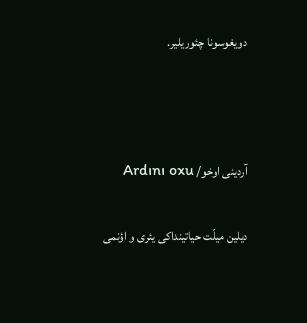دویغوسونا چئوریلیر.



آردینی اوخو/ Ardını oxu

دیلین میلّت حیاتینداکی یئری و اؤنمی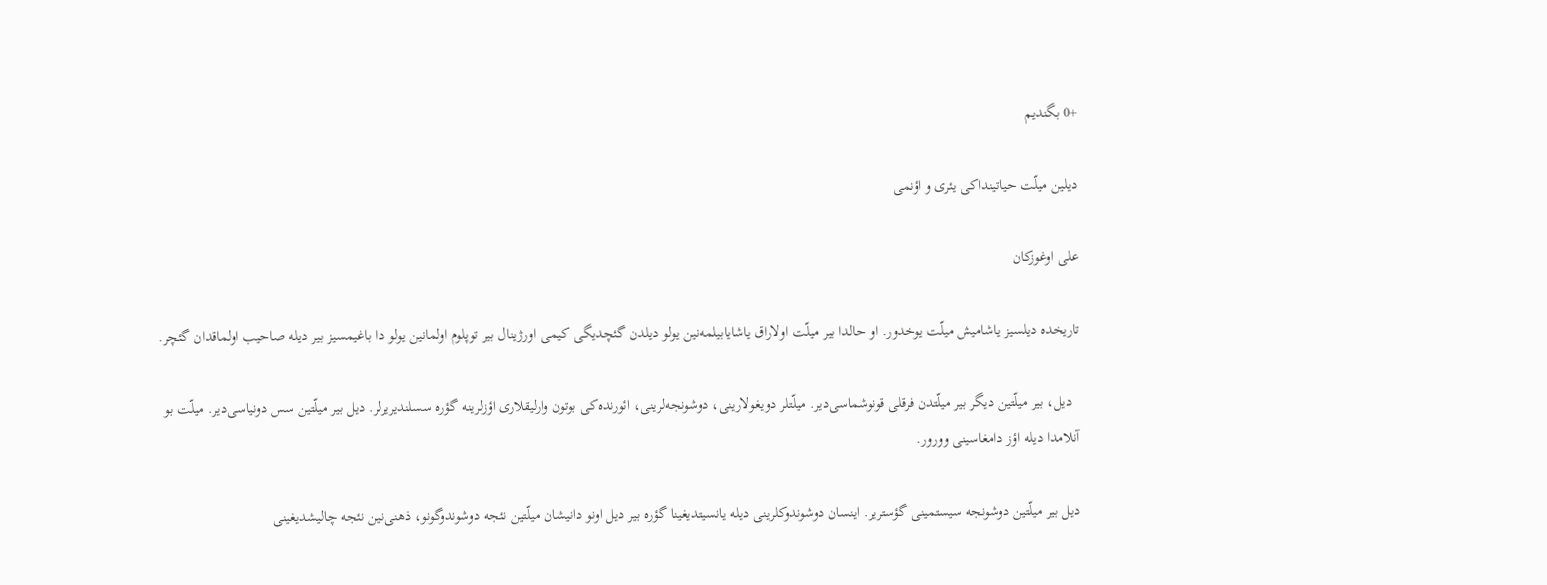+0 بگندیم

دیلین میلّت حیاتینداکی یئری و اؤنمی

علی اوغوزکان

تاریخده دیلسیز یاشامیش میلّت یوخدور. او حالدا بیر میلّت اولاراق یاشایابیلمه‌نین یولو دیلدن گئچدیگی کیمی اورژینال بیر توپلوم اولمانین یولو دا باغیمسیز بیر دیله صاحیب اولماقدان گئچر.

  دیل، بیر میلّتین دیگر بیر میلّتدن فرقلی قونوشماسی‌دیر. میلّتلر دویغولارینی، دوشونجه‌لرینی، ائورنده‌کی بوتون وارلیقلاری اؤزلرینه گؤره سسلندیریرلر. دیل بیر میلّتین سس دونیاسی‌دیر. میلّت بو آنلامدا دیله اؤز دامغاسینی وورور.

دیل بیر میلّتین دوشونجه سیستمینی گؤستریر. اینسان دوشوندوکلرینی دیله یانسیتدیغینا گؤره بیر دیل اونو دانیشان میلّتین نئجه دوشوندوگونو، ذهنی‌نین نئجه چالیشدیغینی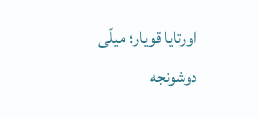اورتایا قویار؛ میلّی  دوشونجه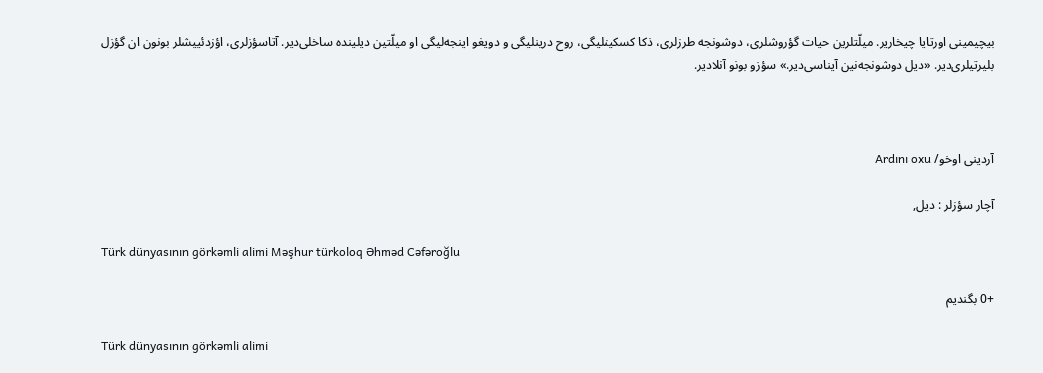بیچیمینی اورتایا چیخاریر. میلّتلرین حیات گؤروشلری، دوشونجه طرزلری، ذکا کسکینلیگی، روح درینلیگی و دویغو اینجه‌لیگی او میلّتین دیلینده ساخلی‌دیر. آتاسؤزلری، اؤزدئییشلر بونون ان گؤزل بلیرتیلری‌دیر. «دیل دوشونجه‌نین آیناسی‌دیر.» سؤزو بونو آنلادیر.



آردینی اوخو/ Ardını oxu

آچار سؤزلر : دیل,

Türk dünyasının görkəmli alimi Məşhur türkoloq Əhməd Cəfəroğlu

+0 بگندیم

Türk dünyasının görkəmli alimi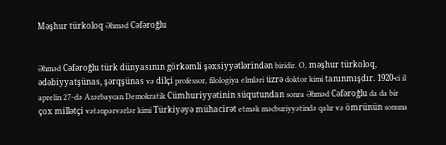Məşhur türkoloq Əhməd Cəfəroğlu


Əhməd Cəfəroğlu türk dünyasının görkəmli şəxsiyyətlərindən biridir. O, məşhur türkoloq, ədəbiyyatşünas, şərqşünas və dilçi professor, filologiya elmləri üzrə doktor kimi tanınmışdır. 1920-ci il aprelin 27-də Azərbaycan Demokratik Cümhuriyyətinin süqutundan sonra Əhməd Cəfəroğlu da da bir çox millətçi vətənpərvərlər kimi Türkiyəyə mühacirət etmək məcburiyyətində qalır və ömrünün sonuna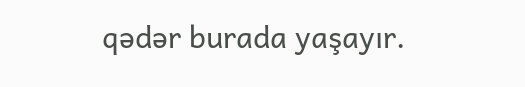qədər burada yaşayır.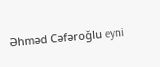Əhməd Cəfəroğlu eyni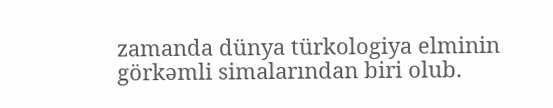zamanda dünya türkologiya elminin görkəmli simalarından biri olub.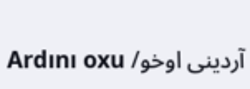آردینی اوخو/ Ardını oxu